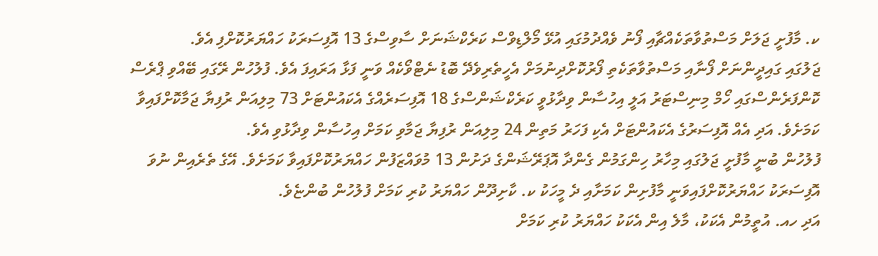ކ. މާފުށީ ޖަލަށް މަސްތުވާތަކެއްޗާއި ފޯނު ވެއްދުމުގައި އުޅޭ މޯލްޑިވްސް ކަރެކްޝަނަށް ސާވިސްގެ 13 އޮފިސަރަކު ހައްޔަރުކޮށްފި އެވެ.
ޖަލުގައި ގައިދީންނަށް ފޯނާއި މަސްތުވާތަކެތި ފޯރުކޮށްދިނުމަށް އެހީތެރިވެދޭ ބޮޑު ނެޓްވޯކެއް ވަނީ ފަޅާ އަރައިފަ އެވެ. ފުލުހުން ރޭގައި ބޭއްވި ޕްރެސް ކޮންފަރެންސްގައި ހޯމް މިނިސްޓަރު އަލީ އިހުސާން ވިދާޅުވީ ކަރެކްޝަންސްގެ 18 އޮފިސަރެއްގެ އެކައުންޓަށް 73 މިލިއަން ރުފިޔާ ޖަމާކޮށްފައިވާ ކަމަށެވެ. އަދި އެއް އޮފިސަރުގެ އެކައުންޓަށް އެކި ފަހަރު މަތިން 24 މިލިއަން ރުފިޔާ ޖަމާވި ކަމަށް އިހުސާން ވިދާޅުވި އެވެ.
ފުލުހުން ބުނީ މާފުށީ ޖަލުގައި މިހާރު ހިންގަމުން ގެންދާ އޮޕަރޭޝަންގެ ދަށުން 13 މުވައްޒަފުން ހައްޔަރުކޮށްފައިވާ ކަމަށެވެ. އޭގެ ތެރެއިން ނުވަ އޮފިސަރަކު ހައްޔަރުކޮށްފައިވަނީ މާފުށިން ކަމަށާއި ދެ މީހަކު ކ. ކާށިދޫން ހައްޔަރު ކުރި ކަމަށް ފުލުހުން ބުންޏެވެ.
އަދި ހއ. އުތީމުން އެކަކު، މާލެ އިން އެކަކު ހައްޔަރު ކުރި ކަމަށް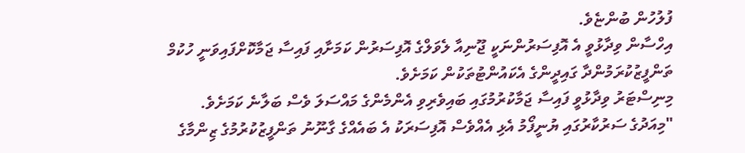ފުލުހުން ބުންޏެވެ.
އިހްސާން ވިދާޅުވީ އެ އޮފިސަރުންނަކީ ޖޫނިއާ ލެވަލްގެ އޮފިސަރުން ކަމަށާއި ފައިސާ ޖަމާކޮށްފައިވަނީ ހުކުމް ތަންފީޒުކުރަމުންދާ ގައިދީންގެ އެކައުންޓުތަކުން ކަމަށެވެ.
މިނިސްޓަރު ވިދާޅުވީ ފައިސާ ޖަމާކުރުމުގައި ބައިވެރިވި އެންމެންގެ މައްސަލަ ވެސް ބަލާނެ ކަމަށެވެ.
"މިއަދުގެ ސަރުކާރުގައި ޔުނީފޯމު އެޅި އެއްވެސް އޮފިސަރަކު އެ ބައެއްގެ ގާނޫނު ތަންފީޒުކުރުމުގެ ޒިންމާގެ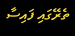ތެރޭގައި ފައިސާ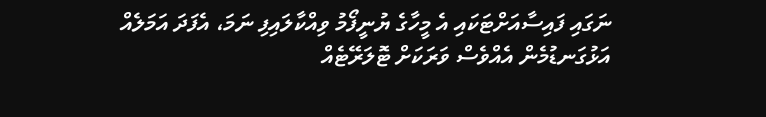ނަގައި ފައިސާއަށްޓަކައި އެ މީހާގެ ޔުނީފޯމު ވިއްކާލައިފި ނަމަ، އެފަދަ އަމަލެއް އަޅުގަނޑުމެން އެއްވެސް ވަރަކަށް ޓޮލަރޭޓެއް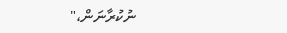ނުކުރާނަން،"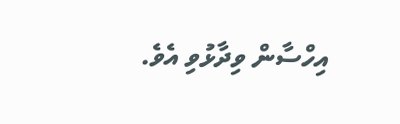އިހްސާން ވިދާޅުވި އެވެ.